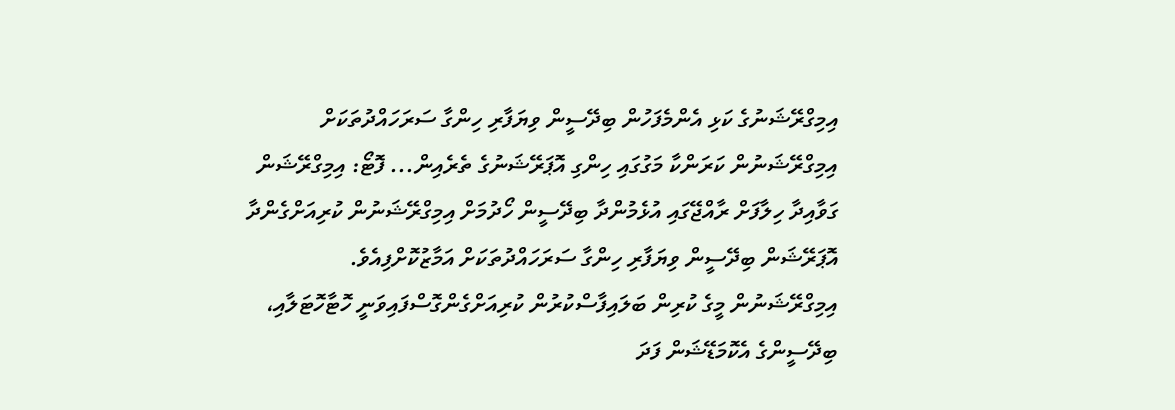އިމިގްރޭޝަނުގެ ކަޅި އެންމެފަހުން ބިދޭސީން ވިޔަފާރި ހިންގާ ސަރަހައްދުތަކަށް
އިމިގްރޭޝަނުން ކަރަންކާ މަގުގައި ހިންގި އޮޕަރޭޝަނުގެ ތެރެއިން... ފޮޓޯ: އިމިގްރޭޝަން
ގަވާއިދާ ހިލާފަށް ރާއްޖޭގައި އުޅެމުންދާ ބިދޭސީން ހޯދުމަށް އިމިގްރޭޝަނުން ކުރިއަށްގެންދާ އޮޕަރޭޝަން ބިދޭސީން ވިޔަފާރި ހިންގާ ސަރަހައްދުތަކަށް އަމާޒުކޮށްފިއެވެ.
އިމިގްރޭޝަނުން މީގެ ކުރިން ބަލައިފާސްކުރުން ކުރިއަށްގެންގޮސްފައިވަނީ ހޮޓާހޮޓަލާއި، ބިދޭސީންގެ އެކޮމަޑޭޝަން ފަދަ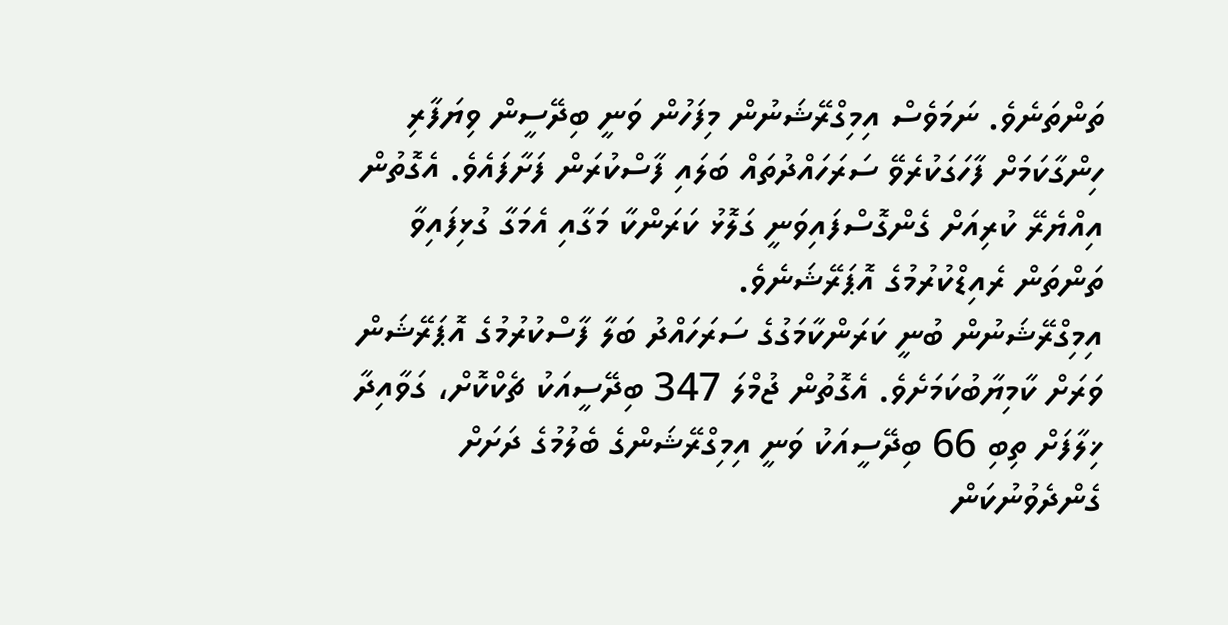ތަންތަނެވެ. ނަމަވެސް އިމިގްރޭޝަނުން މިފަހުން ވަނީ ބިދޭސީން ވިޔަފާރި ހިންގާކަމަށް ފާހަގަކުރެވޭ ސަރަހައްދުތައް ބަލައި ފާސްކުރަން ފަށާފައެވެ. އެގޮތުން އިއްޔެރޭ ކުރިއަށް ގެންގޮސްފައިވަނީ ގަލޮޅު ކަރަންކާ މަގާއި އެމަގާ ގުޅިފައިވާ ތަންތަން ރެއިޑްކުރުމުގެ އޮޕަރޭޝަނެވެ.
އިމިގްރޭޝަނުން ބުނީ ކަރަންކާމަގުގެ ސަރަހައްދު ބަލާ ފާސްކުރުމުގެ އޮޕަރޭޝަން ވަރަށް ކާމިޔާބުކަމަށެވެ. އެގޮތުން ޖުމްލަ 347 ބިދޭސީއަކު ޗެކްކޮށް، ގަވާއިދާ ޚިލާފަށް ތިބި 66 ބިދޭސީއަކު ވަނީ އިމިގްރޭޝަންގެ ބެލުމުގެ ދަށަށް ގެންދެވުނުކަން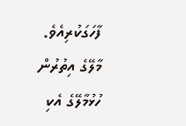ފާހަގަކުރިއެވެ.
މާލޭގެ އިތުރުން ހުޅުމާލޭގެ އެކި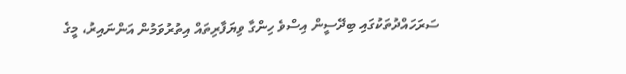ސަރަހައްދުތަކުގައި ބިދޭސީން އިސްވެ ހިންގާ ވިޔަފާރިތައް އިތުރުވަމުން އަންނައިރު، މީގެ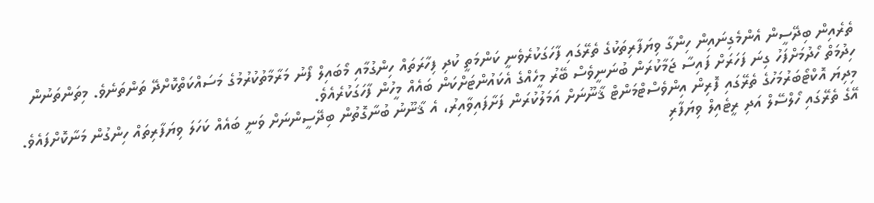ތެރެއިން ބިދޭސީން އެންމެގިނައިން ހިންގާ ވިޔަފާރިތަކުގެ ތެރޭގައި ފާހަގަކުރެވެނީ ކަންމަތީ ކުދި ފިހާރަތައް ހިންގުމާއި މޯބައިލް ފޯނު މަރާމާތުކުރުމުގެ މަސައްކަތްކޮށްދޭ ތަންތަނެވެ. މިތަންތަނުން ހިދުމަތް ހޯދުމަށްފަހު ގިނަ ފަހަރަށް ފައިސާ ޖަމާކުރަން ބުނަނީވެސް ބޭރު މީހެއްގެ އެކައުންޓަށްކަން ބައެއް މީހުން ފާހަގަކުރެއެވެ.
މިދިޔަ އޮކްޓޯބަރުމަހުގެ ތެރޭގައި ފޮރިން އިންވެސްޓްމަންޓް ޤާނޫނަށް އަމަލުކުރަން ފަށާފައިވާއިރު، އެ ޤާނޫނު ބުނާގޮތުން ބިދޭސީންނަށް ވަނީ ބައެއް ކަހަލަ ވިޔަފާރިތައް ހިންގުން މަނާކޮށްފައެވެ. އޭގެ ތެރޭގައި ހޯލްސޭލް އަދި ރީޓެއިލް ވިޔަފާރި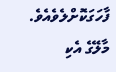ފާހަގަކޮށްލެވެއެވެ. މާލޭގެ އެކި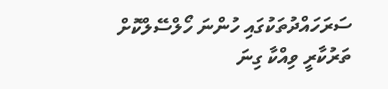ސަރަހައްދުތަކުގައި ހުންނަ ހޯލްސޭލްކޮށް ތަރުކާރީ ވިއްކާ ގިނަ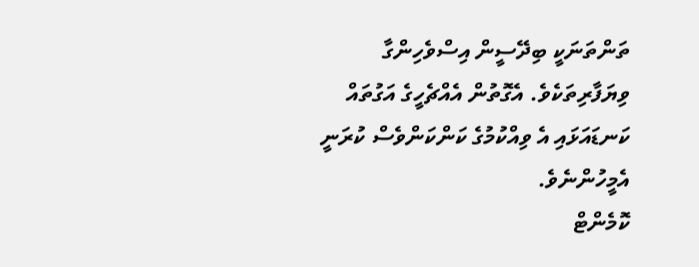ތަންތަނަކީ ބިދޭސީން އިސްވެހިންގާ ވިޔަފާރިތަކެވެ. އެގޮތުން އެއްޗެހީގެ އަގުތައް ކަނޑައަޅައި އެ ވިއްކުމުގެ ކަންކަންވެސް ކުރަނީ އެމީހުންނެވެ.
ކޮމެންޓް